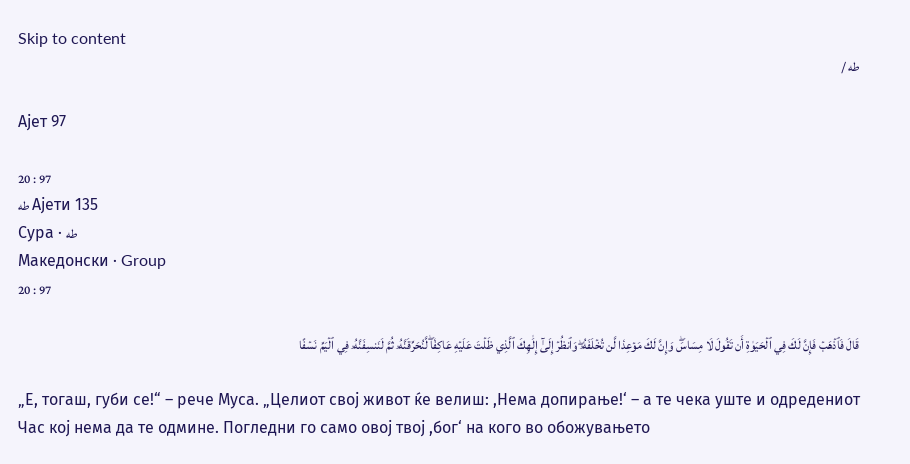Skip to content
طه /

Ајет 97

20 : 97
طه Ајети 135
Сура · طه
Македонски · Group
20 : 97

قَالَ فَٱذۡهَبۡ فَإِنَّ لَكَ فِي ٱلۡحَيَوٰةِ أَن تَقُولَ لَا مِسَاسَۖ وَإِنَّ لَكَ مَوۡعِدٗا لَّن تُخۡلَفَهُۥۖ وَٱنظُرۡ إِلَىٰٓ إِلَٰهِكَ ٱلَّذِي ظَلۡتَ عَلَيۡهِ عَاكِفٗاۖ لَّنُحَرِّقَنَّهُۥ ثُمَّ لَنَنسِفَنَّهُۥ فِي ٱلۡيَمِّ نَسۡفًا

„Е, тогаш, губи се!“ – рече Муса. „Целиот свој живот ќе велиш: ,Нема допирање!‘ – а те чека уште и одредениот Час кој нема да те одмине. Погледни го само овој твој ,бог‘ на кого во обожувањето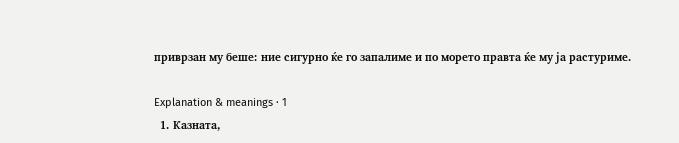приврзан му беше: ние сигурно ќе го запалиме и по морето правта ќе му ја растуриме.

Explanation & meanings · 1
  1. Казната,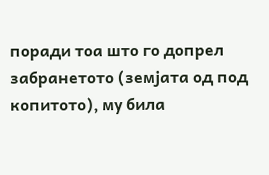поради тоа што го допрел забранетото (земјата од под копитото), му била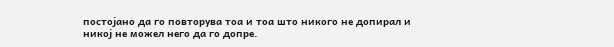постојано да го повторува тоа и тоа што никого не допирал и никој не можел него да го допре.